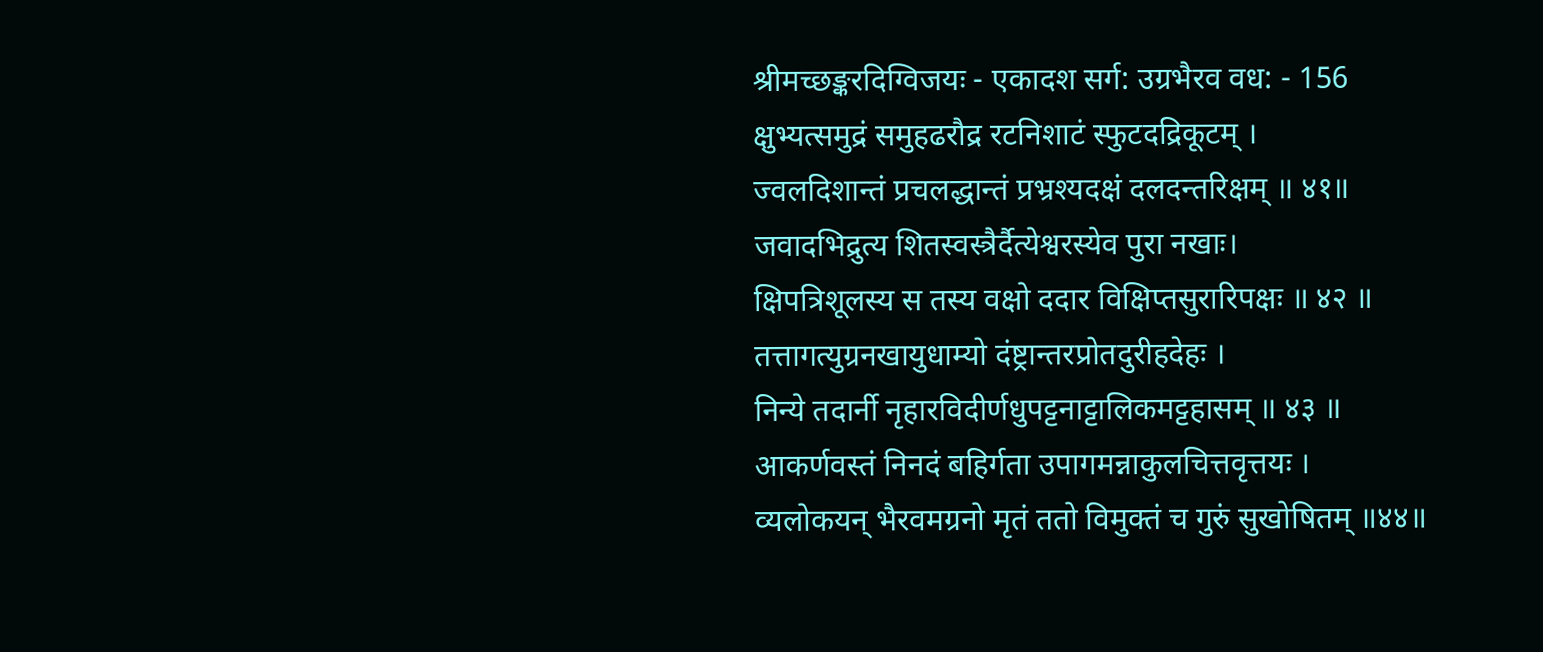श्रीमच्छङ्करदिग्विजयः - एकादश सर्ग: उग्रभैरव वध: - 156
क्षुभ्यत्समुद्रं समुहढरौद्र रटनिशाटं स्फुटदद्रिकूटम् ।
ज्वलदिशान्तं प्रचलद्धान्तं प्रभ्रश्यदक्षं दलदन्तरिक्षम् ॥ ४१॥
जवादभिद्रुत्य शितस्वस्त्रैर्दैत्येश्वरस्येव पुरा नखाः।
क्षिपत्रिशूलस्य स तस्य वक्षो ददार विक्षिप्तसुरारिपक्षः ॥ ४२ ॥
तत्तागत्युग्रनखायुधाम्यो दंष्ट्रान्तरप्रोतदुरीहदेहः ।
निन्ये तदार्नी नृहारविदीर्णधुपट्टनाट्टालिकमट्टहासम् ॥ ४३ ॥
आकर्णवस्तं निनदं बहिर्गता उपागमन्नाकुलचित्तवृत्तयः ।
व्यलोकयन् भैरवमग्रनो मृतं ततो विमुक्तं च गुरुं सुखोषितम् ॥४४॥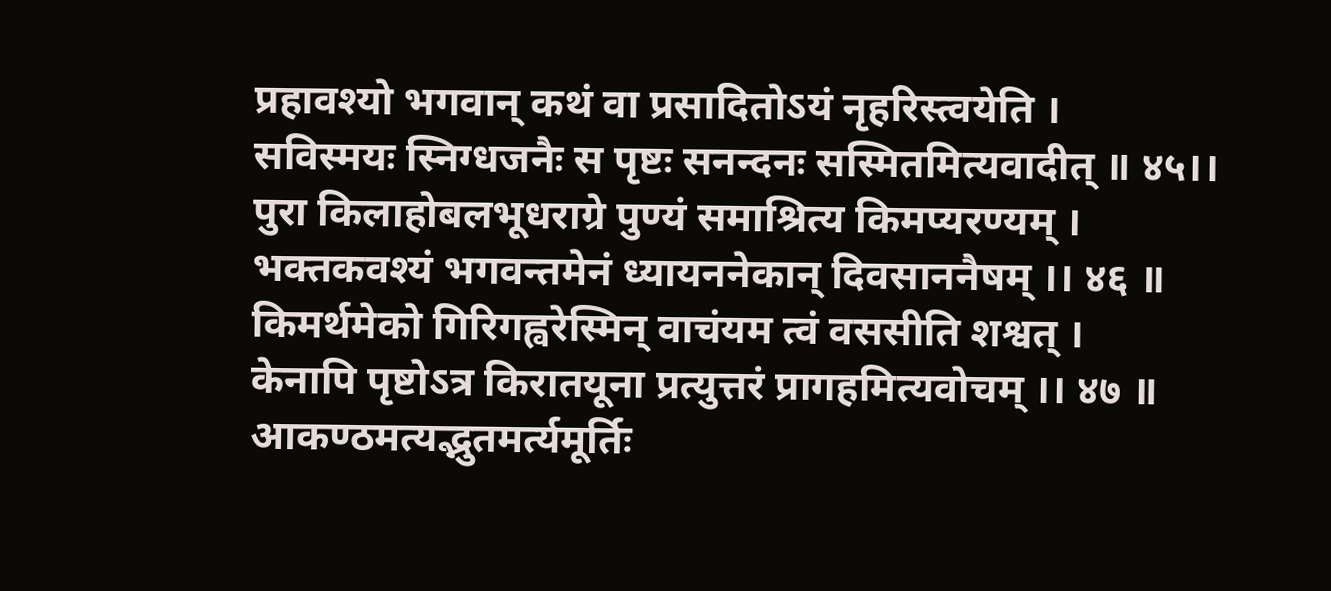प्रहावश्यो भगवान् कथं वा प्रसादितोऽयं नृहरिस्त्वयेति ।
सविस्मयः स्निग्धजनैः स पृष्टः सनन्दनः सस्मितमित्यवादीत् ॥ ४५।।
पुरा किलाहोबलभूधराग्रे पुण्यं समाश्रित्य किमप्यरण्यम् ।
भक्तकवश्यं भगवन्तमेनं ध्यायननेकान् दिवसाननैषम् ।। ४६ ॥
किमर्थमेको गिरिगह्वरेस्मिन् वाचंयम त्वं वससीति शश्वत् ।
केनापि पृष्टोऽत्र किरातयूना प्रत्युत्तरं प्रागहमित्यवोचम् ।। ४७ ॥
आकण्ठमत्यद्भुतमर्त्यमूर्तिः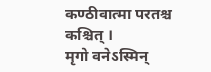कण्ठीवात्मा परतश्च कश्चित् ।
मृगो वनेऽस्मिन्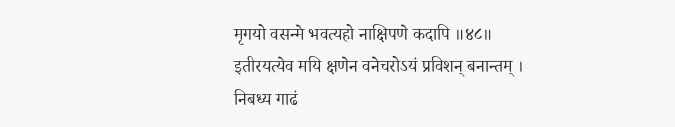मृगयो वसन्मे भवत्यहो नाक्षिपणे कदापि ॥४८॥
इतीरयत्येव मयि क्षणेन वनेचरोऽयं प्रविशन् बनान्तम् ।
निबध्य गाढं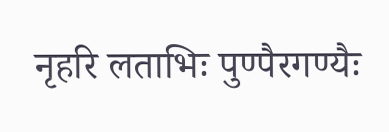नृहरि लताभिः पुण्पैरगण्यैः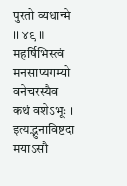पुरतो व्यधान्मे ।। ४९ ॥
महर्षिभिस्त्वं मनसाप्यगम्यो वनेचरस्यैव कथं वशेऽभूः ।
इत्यद्भुनाविष्टदा मयाऽसौ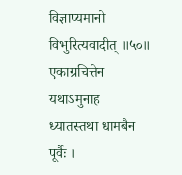विज्ञाप्यमानो विभुरित्यवादीत् ॥५०॥
एकाग्रचित्तेन यथाऽमुनाह ध्यातस्तथा धामबैन पूर्वैः ।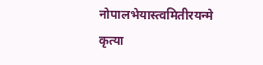नोपालभेयास्त्वमितीरयन्मे कृत्या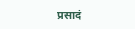प्रसादं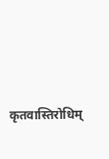कृतवास्तिरोधिम्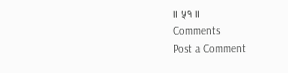॥ ५१ ॥
Comments
Post a Comment